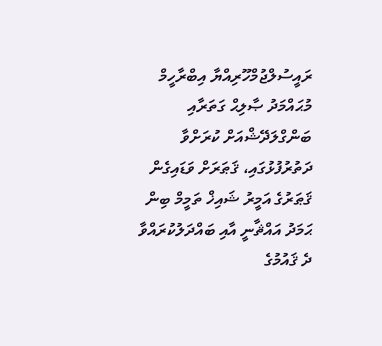ރައީސުލްޖުމްހޫރިއްޔާ އިބްރާހީމް މުޙައްމަދު ޞާލިޙް ގަތަރާއި ބަންގްލަދޭޝްއަށް ކުރަށްވާ ދަތުރުފުޅުގައި، ޤަޠަރަށް ވަޑައިގެން ޤަޠަރުގެ އަމީރު ޝައިޚް ތަމީމް ބިން ޙަމަދު އައްޘާނީ އާއި ބައްދަލުކުރައްވާ ދެ ޤައުމުގެ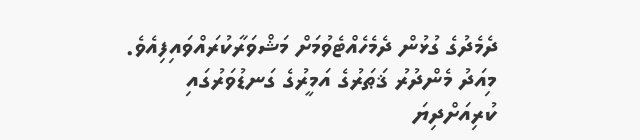ދެމެދުގެ ގުޅުން ދެމެހެއްޓެވުމަށް މަޝްވަރާކުރައްވައިފިއެވެ.
މިއަދު މެންދުރު ޤަޠަރުގެ އަމީރުގެ ގަނޑުވަރުގައި ކުރިއަށްދިޔަ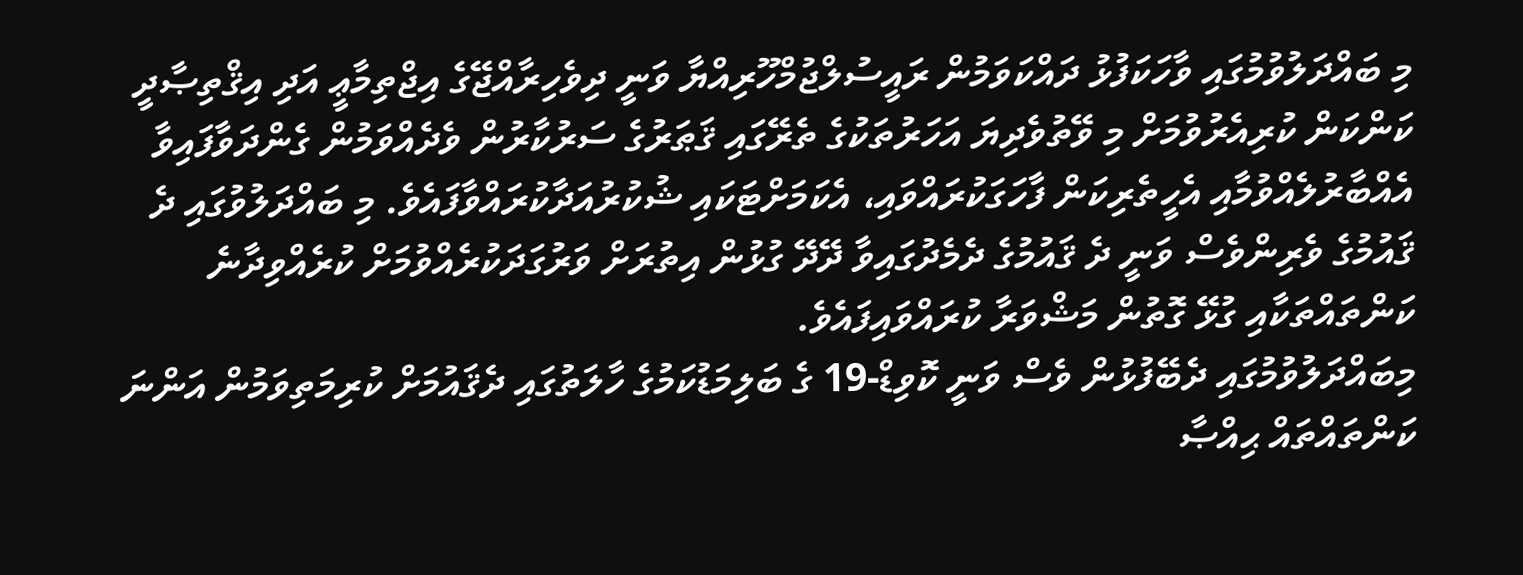މި ބައްދަލުވުމުގައި ވާހަކަފުޅު ދައްކަވަމުން ރައީސުލްޖުމްހޫރިއްޔާ ވަނީ ދިވެހިރާއްޖޭގެ އިޖްތިމާޢީ އަދި އިޤްތިޞާދީ ކަންކަން ކުރިއެރުވުމަށް މި ވޭތުވެދިޔަ އަހަރުތަކުގެ ތެރޭގައި ޤަޠަރުގެ ސަރުކާރުން ވެދެއްވަމުން ގެންދަވާފައިވާ އެއްބާރުލެއްވުމާއި އެހީތެރިކަން ފާހަގަކުރައްވައި، އެކަމަށްޓަކައި ޝުކުރުއަދާކުރައްވާފައެވެ. މި ބައްދަލުވުގައި ދެ ޤައުމުގެ ވެރިންވެސް ވަނީ ދެ ޤައުމުގެ ދެމެދުގައިވާ ދޭދޭ ގުޅުން އިތުރަށް ވަރުގަދަކުރެއްވުމަށް ކުރެއްވިދާނެ ކަންތައްތަކާއި ގުޅޭ ގޮތުން މަޝްވަރާ ކުރައްވައިފައެވެ.
މިބައްދަލުވުމުގައި ދެބޭފުޅުން ވެސް ވަނީ ކޮވިޑް-19 ގެ ބަލިމަޑުކަމުގެ ހާލަތުގައި ދެޤައުމަށް ކުރިމަތިވަމުން އަންނަ ކަންތައްތައް ޙިއްޞާ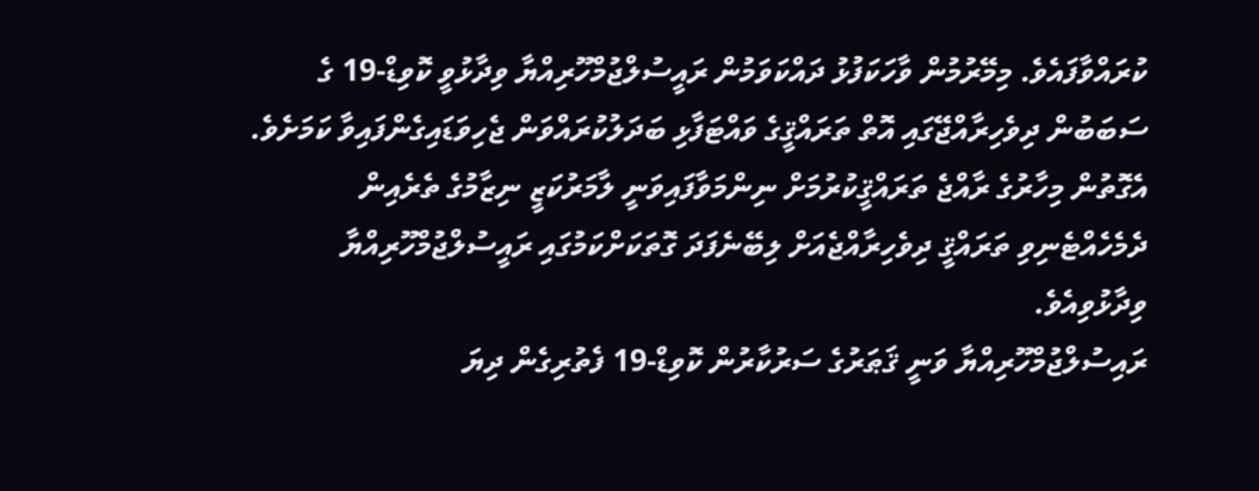ކުރައްވާފައެވެ. މިމޭރުމުން ވާހަކަފުޅު ދައްކަވަމުން ރައީސުލްޖުމްހޫރިއްޔާ ވިދާޅުވީ ކޮވިޑް-19 ގެ ސަބަބުން ދިވެހިރާއްޖޭގައި އޮތް ތަރައްޤީގެ ވައްޓަފާޅި ބަދަލުކުރައްވަން ޖެހިވަޑައިގެންފައިވާ ކަމަށެވެ. އެގޮތުން މިހާރުގެ ރާއްޖެ ތަރައްޤީކުރުމަށް ނިންމަވާފައިވަނީ ލާމަރުކަޒީ ނިޒާމުގެ ތެރެއިން ދެމެހެއްޓެނިވި ތަރައްޤީ ދިވެހިރާއްޖެއަށް ލިބޭނެފަދަ ގޮތަކަށްކަމުގައި ރައީސުލްޖުމްހޫރިއްޔާ ވިދާޅުވިއެވެ.
ރައިސުލްޖުމްހޫރިއްޔާ ވަނީ ޤަޠަރުގެ ސަރުކާރުން ކޮވިޑް-19 ފެތުރިގެން ދިޔަ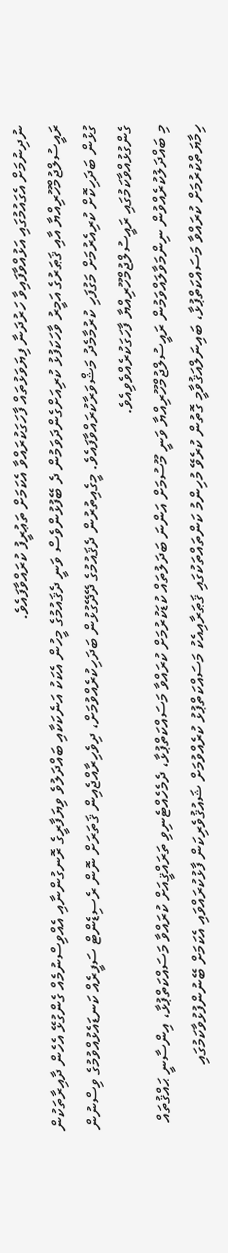ނުދިނުމަށް އެގައުމުގައި އަޅުއްވާފައިވާ ހަރުދަނާ ފިޔަވަޅުތައް ފާހަގަކުރައްވާ އެކަމަށް ތަޢުރީފު ކުރައްވާފައެވެ.
ރައީސުލްޖުމްހޫރިއްޔާ އާއި ޤަޠަރުގެ އަމީރު ވާހަކަފުޅު ކުރިއަށްގެންދަވަމުން ދެ ބޭފުޅުންވެސް ވަނީ ދެޤައުމުގެ މީހުން އެކަކު އަނެކަކާއި ބައްދަލުވެ ވިޔަފާރީގެ ރޮނގުންނާއި އެއްވިސްނުމެއް ގެންގުޅޭ އެހެން ދާއިރާތަކުން ގުޅުން ބަދަހިކޮށް ކުރިއެރުމަށް މަގުފަހި ކުރުމާމެދު މަޝްވަރާކުރައްވާފައެވެ. މީގެއިތުރުން ދެޤައުމުގެ ދޭދޭގުޅުން ބަދަހިކުރެއްވުމަށް، ދިވެހިރާއްޖެއިން ޤަތަރަށް ނޮން ރެސިޑެންޓް ސަފީރެއް ކަނޑައެޅުއްވުމުގެ ވިސްނުން ގެންގުޅުއްވާކަމުގައި ރައީސުލްޖުމްހޫރިއްޔާ ފާހަގަކުރެއްވެވިއެވެ.
މި ބައްދަލުކުރެއްވުން ނިންމަވާލައްވަމުން ރައީސުލްޖުމްހޫރިއްޔާ ވަނީ މޫސުމަށް އަންނަ ބަދަލުތައް ކުޑަކުރުމަށް ކުރައްވާ މަސައްކަތްޕުޅާ، ދެމެހެއްޓެނިވި ތަރައްޤީއަށް ކުރައްވާ މަސައްކަތްޕުޅާ، އިންސާނީ ޙައްޤުތައް ހިމާޔަތްކުރުމަށް ކުރައްވާ މަސައްކަތްޕުޅާ، ބައިނަލްއަޤުވާމީ ގޮތުން ކުރެވޭ މުހިންމު ކަންތައްތަކުގައި ޤަޠަރާއިއެކު މަސައްކަތްޕުޅު ކުރެއްވުމަށް ޝައުޤުވެރިކަން ފާޅުކުރައްވައި އެކަމަށް ބޭނުންފުޅުވާކަމުގައި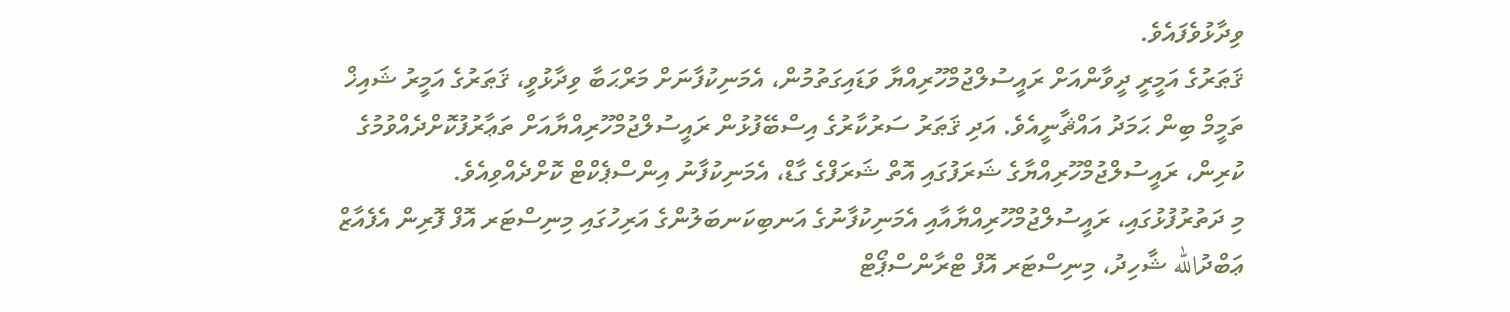ވިދާޅުވެފައެވެ.
ޤަޠަރުގެ އަމީރީ ދީވާންއަށް ރައީސުލްޖުމްހޫރިއްޔާ ވަޑައިގަތުމުން، އެމަނިކުފާނަށް މަރްޙަބާ ވިދާޅުވީ، ޤަޠަރުގެ އަމީރު ޝައިޚް ތަމީމް ބިން ޙަމަދު އައްޘާނީއެވެ. އަދި ޤަޠަރު ސަރުކާރުގެ އިސްބޭފުޅުން ރައީސުލްޖުމްހޫރިއްޔާއަށް ތަޢާރުފުކޮށްދެއްވުމުގެ ކުރިން، ރައީސުލްޖުމްހޫރިއްޔާގެ ޝަރަފުގައި އޮތް ޝަރަފްގެ ގާޑް، އެމަނިކުފާނު އިންސްޕެކްޓް ކޮށްދެއްވިއެވެ.
މި ދަތުރުފުޅުގައި، ރައީސުލްޖުމްހޫރިއްޔާއާއި އެމަނިކުފާނުގެ އަނބިކަނބަލުންގެ އަރިހުގައި މިނިސްޓަރ އޮފް ފޮރިން އެފެއާޒް ޢަބްދުالله ޝާހިދު، މިނިސްޓަރ އޮފް ޓްރާންސްޕޯޓް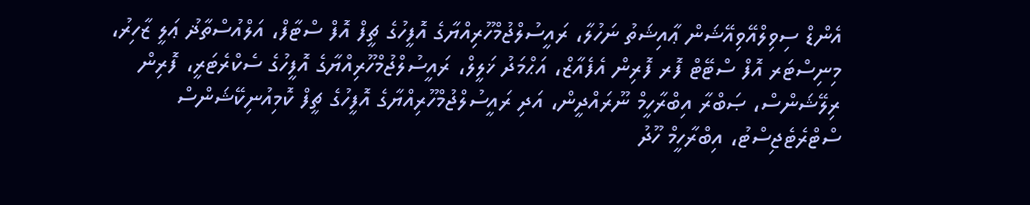އެންޑް ސިވިލްއޭވިއޭޝަން ޢާއިޝަތު ނަހުލާ، ރައީސުލްޖުމްހޫރިއްޔާގެ އޮފީހުގެ ޗީފް އޮފް ސްޓާފް، އަލްއުސްތާޛު ޢަލީ ޒާހިރު، މިނިސްޓަރ އޮފް ސްޓޭޓް ފޮރ ފޮރިން އެފެއާޒް، އަޙްމަދު ޚަލީލް، ރައީސުލްޖުމްހޫރިއްޔާގެ އޮފީހުގެ ސެކްރެޓަރީ، ފޮރިން ރިލޭޝަންސް، ޞަބްރާ އިބްރާހީމް ނޫރައްދީން، އަދި ރައީސުލްޖުމްހޫރިއްޔާގެ އޮފީހުގެ ޗީފް ކޮމިއުނިކޭޝަންސް ސްޓްރެޓެޖިސްޓު، އިބްރާހީމް ހޫދު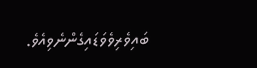ބައިވެރިވެވަޑައިގެންނެވިއެވެ.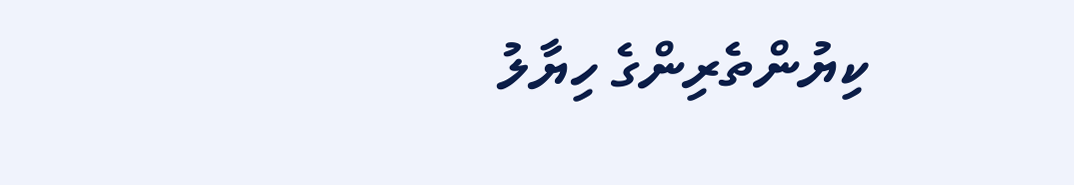ކިޔުންތެރިންގެ ހިޔާލު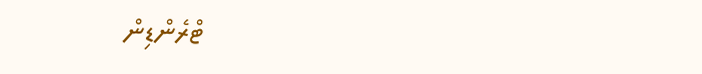ޓްރެންޑިން